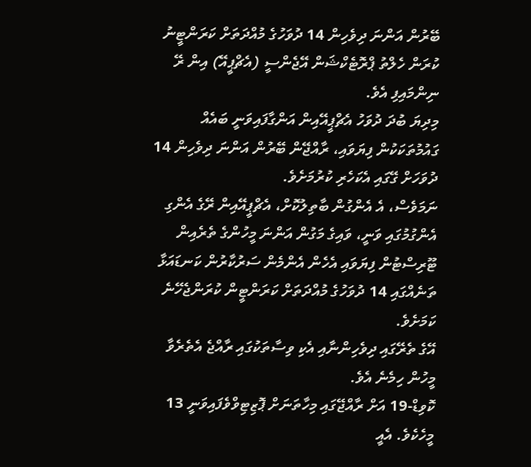ބޭރުން އަންނަ ދިވެހިން 14 ދުވަހުގެ މުއްދަތަށް ކަރަންޓީނު ކުރަން ހެލްތު ޕްރޮޓެކްޝަން އޭޖެންސީ (އެޗްޕީއޭ) އިން ރޭ ނިންމައިފި އެވެ.
މިދިޔަ ބުދަ ދުވަހު އެޗްޕީއޭއިން އަންގާފައިވަނީ ބައެއް ގައުމުތަކަކުން ފިޔަވައި، ރާއްޖޭން ބޭރުން އަންނަ ދިވެހިން 14 ދުވަހަށް ގޭގައި އެކަހެރި ކުރުމަށެވެ.
ނަމަވެސް، އެ އެންގުން ބާތިލުކޮށް، އެޗްޕީއޭއިން ރޭގެ އެންގި އެންގުމުގައި ވަނީ، ވައިގެ މަގުން އަންނަ މީހުންގެ ތެރެއިން ޓޫރިސްޓުން ފިޔަވައި އެހެން އެންމެން ސަރުކާރުން ކަނޑައަޅާ ތަނެއްގައި 14 ދުވަހުގެ މުއްދަތަށް ކަރަންޓީން ކުރަންޖެހޭނެ ކަމަށެވެ.
އޭގެ ތެރޭގައި ދިވެހިންނާއި އެކި ވިސާތަކުގައި ރާއްޖެ އެތެރެވާ މީހުން ހިމެނެ އެވެ.
ކޮވިޑް-19 އަށް ރާއްޖޭގައި މިހާތަނަށް ޕޮޒިޓިވްވެފައިވަނީ 13 މީހެކެވެ. އެއީ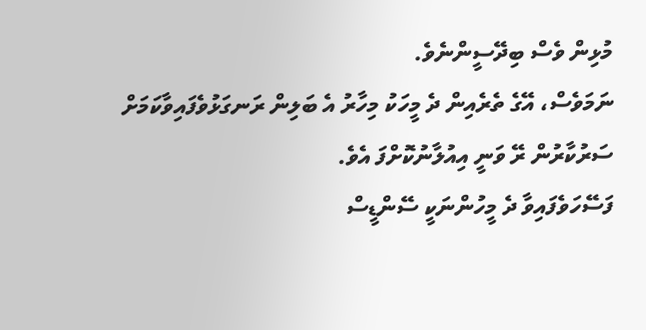މުޅިން ވެސް ބިދޭސީންނެވެ.
ނަމަވެސް، އޭގެ ތެރެއިން ދެ މީހަކު މިހާރު އެ ބަލިން ރަނގަޅުވެފައިވާކަމަށް ސަރުކާރުން ރޭ ވަނީ އިއުލާނުކޮށްފަ އެވެ.
ފަސޭހަވެފައިވާ ދެ މީހުންނަކީ ސޭންޑީސް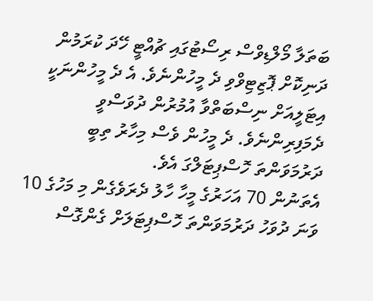ބަތަލާ މޯލްޑިވްސް ރިސޯޓުގައި ޗުއްޓީ ހޭދަ ކުރަމުން ދަނިކޮށް ޕޮޒިޓިވްވި ދެ މީހުންނެވެ. އެ ދެ މީހުންނަކީ އިޓަލީއަށް ނިސްބަތްވާ އުމުރުން ދުވަސްވީ ދެމަފިރިންނެވެ. ދެ މީހުން ވެސް މިހާރު ތިބީ ދަރުމަވަންތަ ހޮސްޕިޓަލްގަ އެވެ.
އެތަނުން 70 އަހަރުގެ މީހާ ހާލު ދެރަވެގެން މި މަހުގެ 10 ވަނަ ދުވަހު ދަރުމަވަންތަ ހޮސްޕިޓަލަށް ގެންގޮސް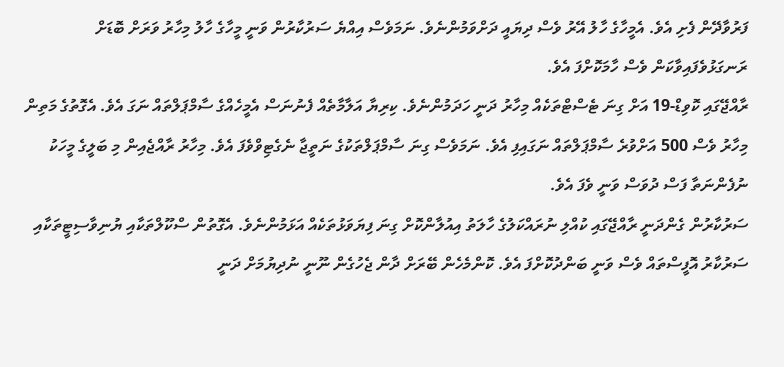ފަރުވާދޭން ފެށި އެވެ. އެމީހާގެ ހާލު އޭރު ވެސް ދިޔައީ ދަށްވަމުންނެވެ. ނަމަވެސް އިއްޔެ ސަރުކާރުން ވަނީ މީހާގެ ހާލު މިހާރު ވަރަށް ބޮޑަށް ރަނގަޅުވެފައިވާކަން ވެސް ހާމަކޮށްފަ އެވެ.
ރާއްޖޭގައި ކޮވިޑް-19 އަށް ގިނަ ޓެސްޓްތަކެއް މިހާރު ދަނީ ހަދަމުންނެވެ. ކިރިޔާ އަލާމާތެއް ފެނުނަސް އެމީހެއްގެ ސާމްޕަލްތައް ނަގަ އެވެ. އެގޮތުގެ މަތިން މިހާރު ވެސް 500 އަށްވުރެ ސާމްޕަލްތައް ނަގައިފި އެވެ. ނަމަވެސް ގިނަ ސާމްޕަލްތަކުގެ ނަތީޖާ ނެގެޓިވްވެފަ އެވެ. މިހާރު ރާއްޖެއިން މި ބަލީގެ މީހަކު ނުފެންނަތާ ފަސް ދުވަސް ވަނީ ވެފަ އެވެ.
ސަރުކާރުން ގެންދަނީ ރާއްޖޭގައި ކުއްލި ނުރައްކަލުގެ ހާލަތު އިއުލާންކޮށް ގިނަ ފިޔަވަޅުތަކެއް އަޅަމުންނެވެ. އެގޮތުން ސްކޫލްތަކާއި ޔުނިވާސިޓީތަކާއި ސަރުކާރު އޮފީސްތައް ވެސް ވަނީ ބަންދުކޮށްފަ އެވެ. ކޮންމެހެން ބޭރަށް ދާން ޖެހުގެން ނޫނީ ނުދިޔުމަށް ދަނީ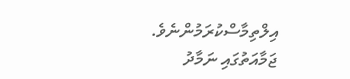އިލްތިމާސްކުރަމުންނެވެ. ޖަމާއަތުގައި ނަމާދު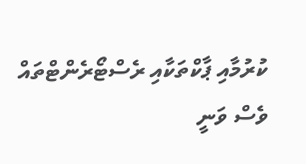ކުރުމާއި ޕާކްތަކާއި ރެސްޓޯރެންޓްތައް ވެސް ވަނީ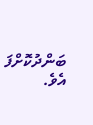ބަންދުކޮށްފަ އެވެ.